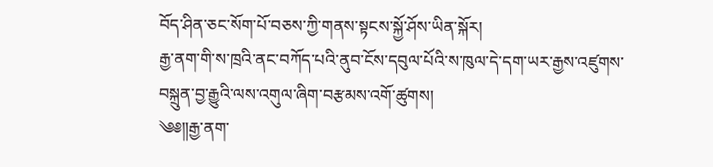བོད་ཤིན་ཅང་སོག་པོ་བཅས་ཀྱི་གནས་སྟངས་སྐྱོ་ཤོས་ཡིན་སྐོར།
རྒྱ་ནག་གི་ས་ཁྲའི་ནང་བཀོད་པའི་ནུབ་ངོས་དབུལ་པོའི་ས་ཁུལ་དེ་དག་ཡར་རྒྱས་འཛུགས་བསྐྲུན་བྱ་རྒྱུའི་ལས་འགུལ་ཞིག་བརྩམས་འགོ་ཚུགས།
༄༅༎རྒྱ་ནག་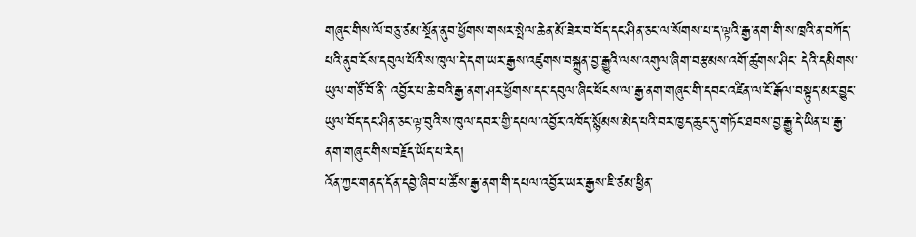གཞུང་གིས་ལོ་བཅུ་ཙམ་སྔོན་ནུབ་ཕྱོགས་གསར་སྤེལ་ཆེན་མོ་ཟེར་བ་བོད་དང་ཤིན་ཅང་ལ་སོགས་པ་ད་ལྟའི་རྒྱ་ནག་གི་ས་ཁྲའི་ན་བཀོད་པའི་ནུབ་ངོས་དབུལ་པོའི་ས་ཁུལ་དེ་དག་ཡར་རྒྱས་འཛུགས་བསྐྲུན་བྱ་རྒྱུའི་ལས་འགུལ་ཞིག་བརྩམས་འགོ་ཚུགས་ཤིང་ དེའི་དམིགས་ཡུལ་གཙོ་བོ་ནི་ འབྱོར་པ་ཆེ་བའི་རྒྱ་ནག་ཤར་ཕྱོགས་དང་དབུལ་ཞིང་ཕོངས་ལ་རྒྱ་ནག་གཞུང་གི་དབང་འཛིན་ལ་ངོ་རྒོལ་བསྟུད་མར་བྱུང་ཡུལ་བོད་དང་ཤིན་ཅང་ལྟ་བུའི་ས་ཁུལ་དབར་གྱི་དཔལ་འབྱོར་འཁོད་སྙོམས་མེད་པའི་བར་ཁྱད་ཆུང་དུ་གཏོང་ཐབས་བྱ་རྒྱུ་དེ་ཡིན་པ་རྒྱ་ནག་གཞུང་གིས་བརྗོད་ཡོད་པ་རེད།
འོན་ཀྱང་གནད་དོན་དབྱེ་ཞིབ་པ་ཚོས་རྒྱ་ནག་གི་དཔལ་འབྱོར་ཡར་རྒྱས་ཇི་ཙམ་ཕྱིན་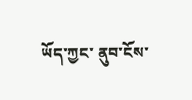ཡོད་ཀྱང་ ནུབ་ངོས་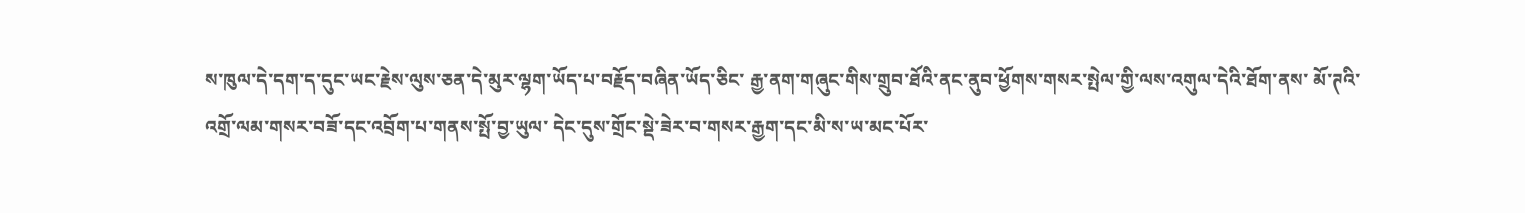ས་ཁུལ་དེ་དག་ད་དུང་ཡང་རྗེས་ལུས་ཅན་དེ་མུར་ལྷག་ཡོད་པ་བརྗོད་བཞིན་ཡོད་ཅིང་ རྒྱ་ནག་གཞུང་གིས་གྲུབ་ཐོའི་ནང་ནུབ་ཕྱོགས་གསར་སྤེལ་གྱི་ལས་འགུལ་དེའི་ཐོག་ནས་ མོ་ཊའི་འགྲོ་ལམ་གསར་བཟོ་དང་འབྲོག་པ་གནས་སྤོ་བྱ་ཡུལ་ དེང་དུས་གྲོང་སྡེ་ཟེར་བ་གསར་རྒྱག་དང་མི་ས་ཡ་མང་པོར་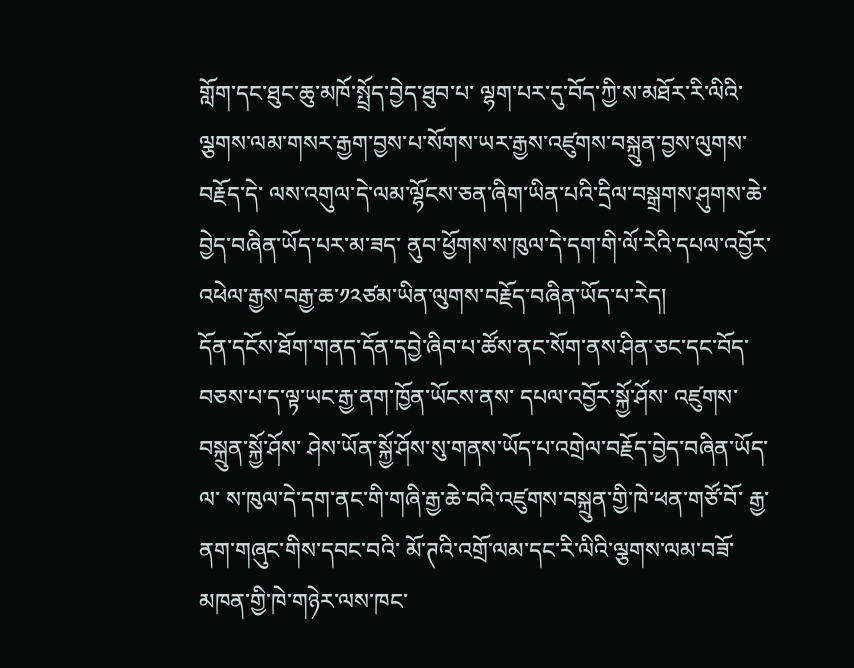གློག་དང་ཐུང་ཆུ་མཁོ་སྤྲོད་བྱེད་ཐུབ་པ་ ལྷག་པར་དུ་བོད་ཀྱི་ས་མཐོར་རི་ལིའི་ལྕགས་ལམ་གསར་རྒྱག་བྱས་པ་སོགས་ཡར་རྒྱས་འཛུགས་བསྐྲུན་བྱས་ལུགས་བརྗོད་དེ་ ལས་འགུལ་དེ་ལམ་ལྷོངས་ཅན་ཞིག་ཡིན་པའི་དྲིལ་བསྒྲགས་ཤུགས་ཆེ་བྱེད་བཞིན་ཡོད་པར་མ་ཟད་ ནུབ་ཕྱོགས་ས་ཁུལ་དེ་དག་གི་ལོ་རེའི་དཔལ་འབྱོར་འཕེལ་རྒྱས་བརྒྱ་ཆ་༡༢ཙམ་ཡིན་ལུགས་བརྗོད་བཞིན་ཡོད་པ་རེད།
དོན་དངོས་ཐོག་གནད་དོན་དབྱེ་ཞིབ་པ་ཚོས་ནང་སོག་ནས་ཤིན་ཅང་དང་བོད་བཅས་པ་ད་ལྟ་ཡང་རྒྱ་ནག་ཁྱོན་ཡོངས་ནས་ དཔལ་འབྱོར་སྐྱོ་ཤོས་ འཛུགས་བསྐྲུན་སྐྱོ་ཤོས་ ཤེས་ཡོན་སྐྱོ་ཤོས་སུ་གནས་ཡོད་པ་འགྲེལ་བརྗོད་བྱེད་བཞིན་ཡོད་ལ་ ས་ཁུལ་དེ་དག་ནང་གི་གཞི་རྒྱ་ཆེ་བའི་འཛུགས་བསྐྲུན་གྱི་ཁེ་ཕན་གཙོ་བོ་ རྒྱ་ནག་གཞུང་གིས་དབང་བའི་ མོ་ཊའི་འགྲོ་ལམ་དང་རི་ལིའི་ལྕགས་ལམ་བཟོ་མཁན་གྱི་ཁེ་གཉེར་ལས་ཁང་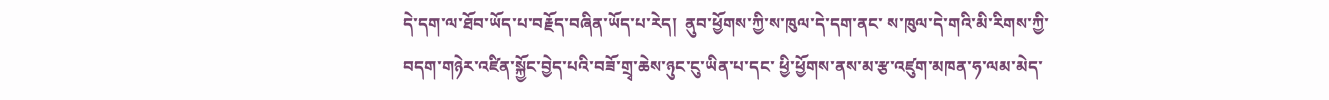དེ་དག་ལ་ཐོབ་ཡོད་པ་བརྗོད་བཞིན་ཡོད་པ་རེད།  ནུབ་ཕྱོགས་ཀྱི་ས་ཁུལ་དེ་དག་ནང་ ས་ཁུལ་དེ་གའི་མི་རིགས་ཀྱི་བདག་གཉེར་འཛིན་སྐྱོང་བྱེད་པའི་བཟོ་གྲྭ་ཆེས་ཉུང་ངུ་ཡིན་པ་དང་ ཕྱི་ཕྱོགས་ནས་མ་རྩ་འཛུག་མཁན་ཧ་ལམ་མེད་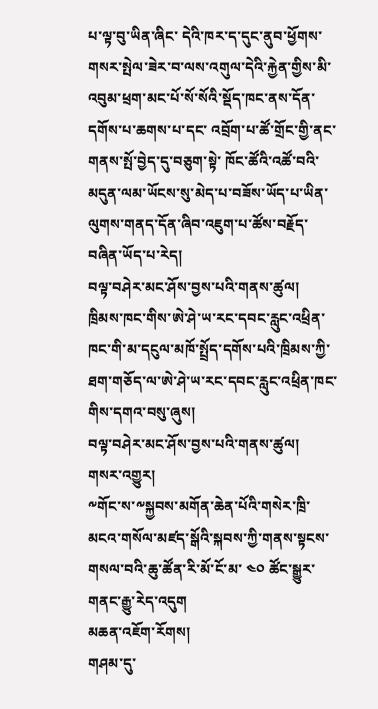པ་ལྟ་བུ་ཡིན་ཞིང་ དེའི་ཁར་ད་དུང་ནུབ་ཕྱོགས་གསར་སྤེལ་ཟེར་བ་ལས་འགུལ་དེའི་རྐྱེན་གྱིས་མི་འབུམ་ཕྲག་མང་པོ་སོ་སོའི་སྡོད་ཁང་ནས་དོན་དགོས་པ་ཆགས་པ་དང་ འབྲོག་པ་ཚོ་གྲོང་གྱི་ནང་གནས་སྤོ་བྱེད་དུ་བཅུག་སྟེ་ ཁོང་ཚོའི་འཚོ་བའི་མདུན་ལམ་ཡོངས་སུ་མེད་པ་བཟོས་ཡོད་པ་ཡིན་ལུགས་གནད་དོན་ཞིབ་འཇུག་པ་ཚོས་བརྗོད་བཞིན་ཡོད་པ་རེད།
བལྟ་བཤེར་མང་ཤོས་བྱས་པའི་གནས་ཚུལ།
ཁྲིམས་ཁང་གིས་ཨེ་ཤེ་ཡ་རང་དབང་རླུང་འཕྲིན་ཁང་གི་མ་དངུལ་མཁོ་སྤྲོད་དགོས་པའི་ཁྲིམས་ཀྱི་ཐག་གཅོད་ལ་ཨེ་ཤེ་ཡ་རང་དབང་རླུང་འཕྲིན་ཁང་གིས་དགའ་བསུ་ཞུས།
བལྟ་བཤེར་མང་ཤོས་བྱས་པའི་གནས་ཚུལ།
གསར་འགྱུར།
༸གོང་ས་༸སྐྱབས་མགོན་ཆེན་པོའི་གསེར་ཁྲི་མངའ་གསོལ་མཛད་སྒོའི་སྐབས་ཀྱི་གནས་སྟངས་གསལ་བའི་ཆུ་ཚོན་རི་མོ་ངོ་མ་ ༤༠ ཚོང་སྒྱུར་གནང་རྒྱུ་རེད་འདུག
མཆན་འཇོག་རོགས།
གཤམ་དུ་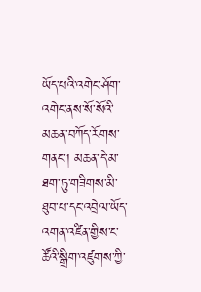ཡོད་པའི་འགེང་ཤོག་འགེང་ནས་སོ་སོའི་མཆན་བཀོད་རོགས་གནང་། མཆན་དེ་མ་ཐག་ཏུ་གཟིགས་མི་ཐུབ་པ་དང་འབྲེལ་ཡོད་འགན་འཛིན་གྱིས་ང་ཚོའི་སྒྲིག་འཛུགས་ཀྱི་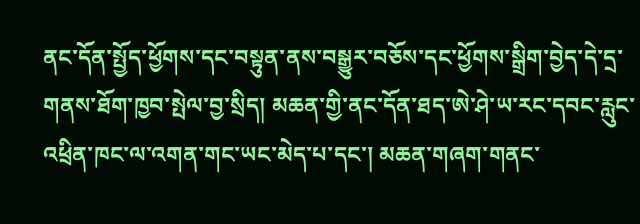ནང་དོན་སྤྱོད་ཕྱོགས་དང་བསྟུན་ནས་བསྒྱུར་བཅོས་དང་ཕྱོགས་སྒྲིག་བྱེད་དེ་དྲ་གནས་ཐོག་ཁྱབ་སྤེལ་བྱ་སྲིད། མཆན་གྱི་ནང་དོན་ཐད་ཨེ་ཤེ་ཡ་རང་དབང་རླུང་འཕྲིན་ཁང་ལ་འགན་གང་ཡང་མེད་པ་དང་། མཆན་གཞག་གནང་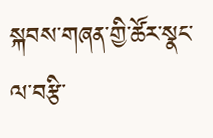སྐབས་གཞན་གྱི་ཚོར་སྣང་ལ་བརྩི་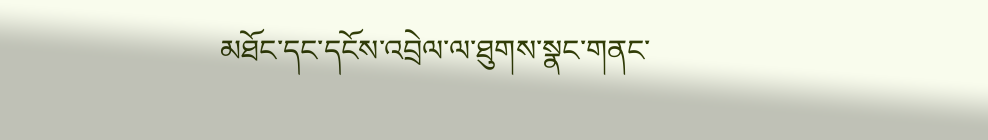མཐོང་དང་དངོས་འབྲེལ་ལ་ཐུགས་སྣང་གནང་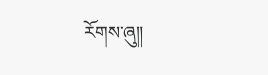རོགས་ཞུ༎